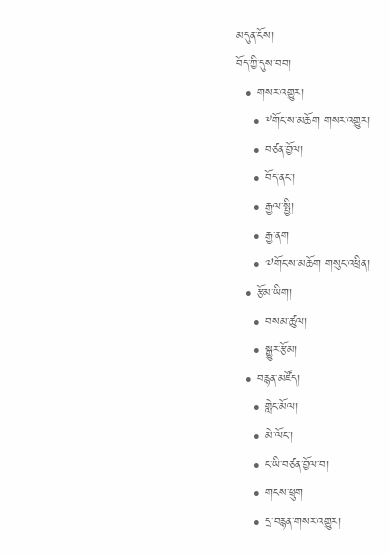མདུན་ངོས།
བོད་ཀྱི་དུས་བབ།
  • གསར་འགྱུར།
    • ༸གོང་ས་མཆོག གསར་འགྱུར།
    • བཙན་བྱོལ།
    • བོད་ནང་།
    • རྒྱལ་སྤྱི།
    • རྒྱ་ནག
    • ༧གོང་ས་མཆོག གསུང་འཕྲིན།
  • རྩོམ་ཡིག།
    • བསམ་ཚུལ།
    • སྒྱུར་རྩོམ།
  • བརྙན་མཛོད།
    • གླེང་མོལ།
    • མེ་ལོང་།
    • ང་ཡི་བཙན་བྱོལ་བ།
    • གངས་ཕྲུག
    • དྲ་བརྙན་གསར་འགྱུར།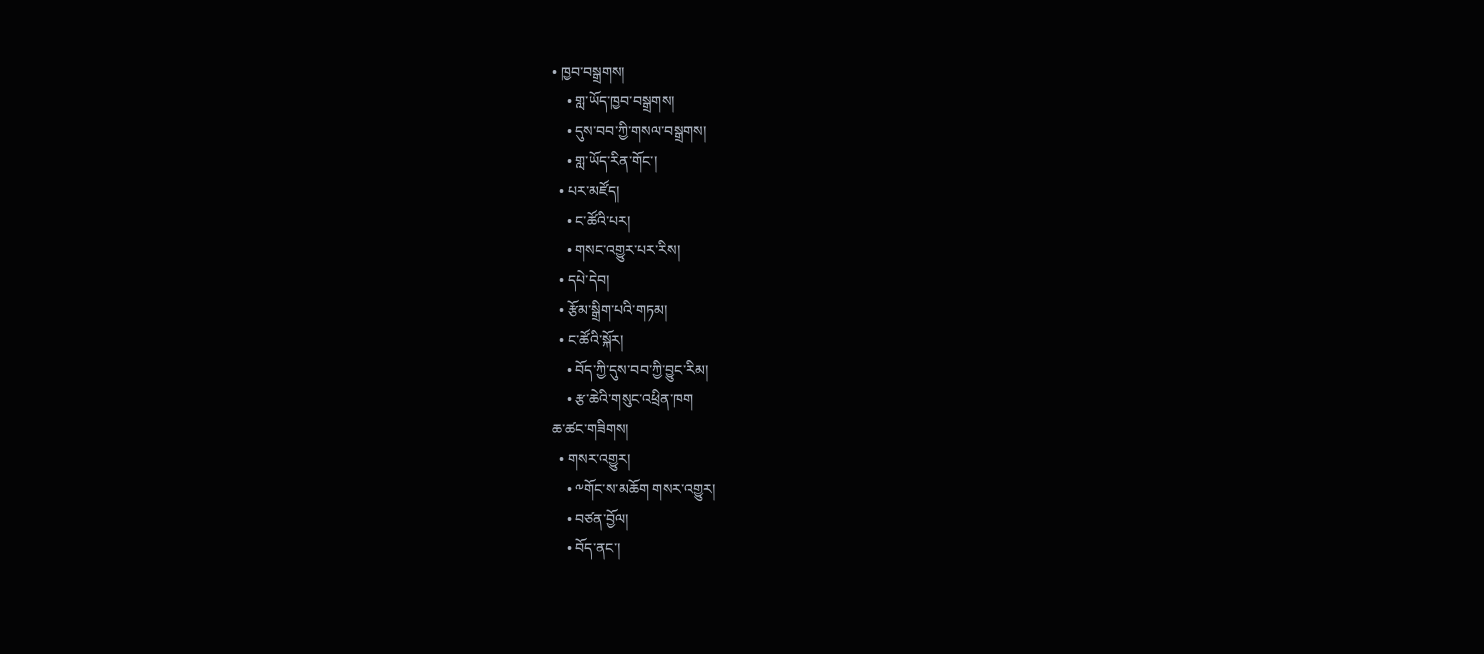• ཁྱབ་བསྒྲགས།
    • གླ་ཡོད་ཁྱབ་བསྒྲགས།
    • དུས་བབ་ཀྱི་གསལ་བསྒྲགས།
    • གླ་ཡོད་རིན་གོང་།
  • པར་མཛོད།
    • ང་ཚོའི་པར།
    • གསང་འགྱུར་པར་རིས།
  • དཔེ་དེབ།
  • རྩོམ་སྒྲིག་པའི་གཏམ།
  • ང་ཚོའི་སྐོར།
    • བོད་ཀྱི་དུས་བབ་ཀྱི་བྱུང་རིམ།
    • རྩ་ཆེའི་གསུང་འཕྲིན་ཁག
ཆ་ཚང་གཟིགས།
  • གསར་འགྱུར།
    • ༸གོང་ས་མཆོག གསར་འགྱུར།
    • བཙན་བྱོལ།
    • བོད་ནང་།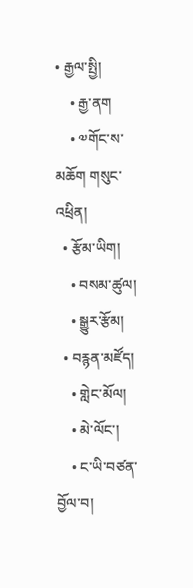• རྒྱལ་སྤྱི།
    • རྒྱ་ནག
    • ༧གོང་ས་མཆོག གསུང་འཕྲིན།
  • རྩོམ་ཡིག།
    • བསམ་ཚུལ།
    • སྒྱུར་རྩོམ།
  • བརྙན་མཛོད།
    • གླེང་མོལ།
    • མེ་ལོང་།
    • ང་ཡི་བཙན་བྱོལ་བ།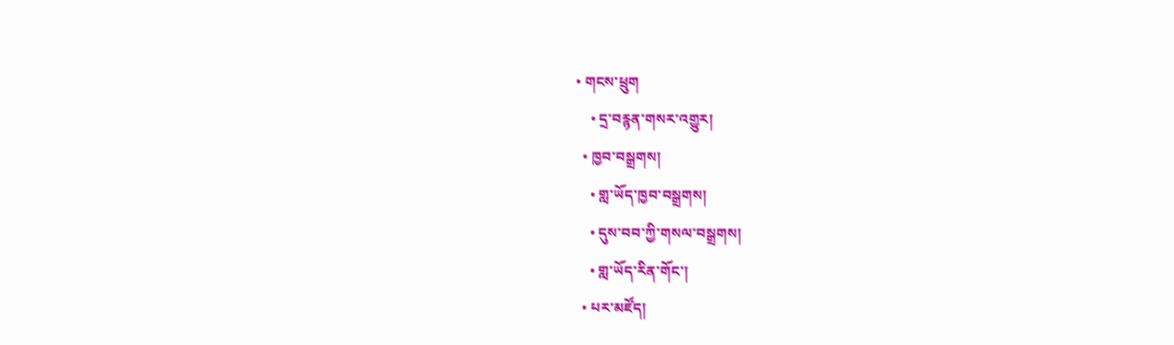• གངས་ཕྲུག
    • དྲ་བརྙན་གསར་འགྱུར།
  • ཁྱབ་བསྒྲགས།
    • གླ་ཡོད་ཁྱབ་བསྒྲགས།
    • དུས་བབ་ཀྱི་གསལ་བསྒྲགས།
    • གླ་ཡོད་རིན་གོང་།
  • པར་མཛོད།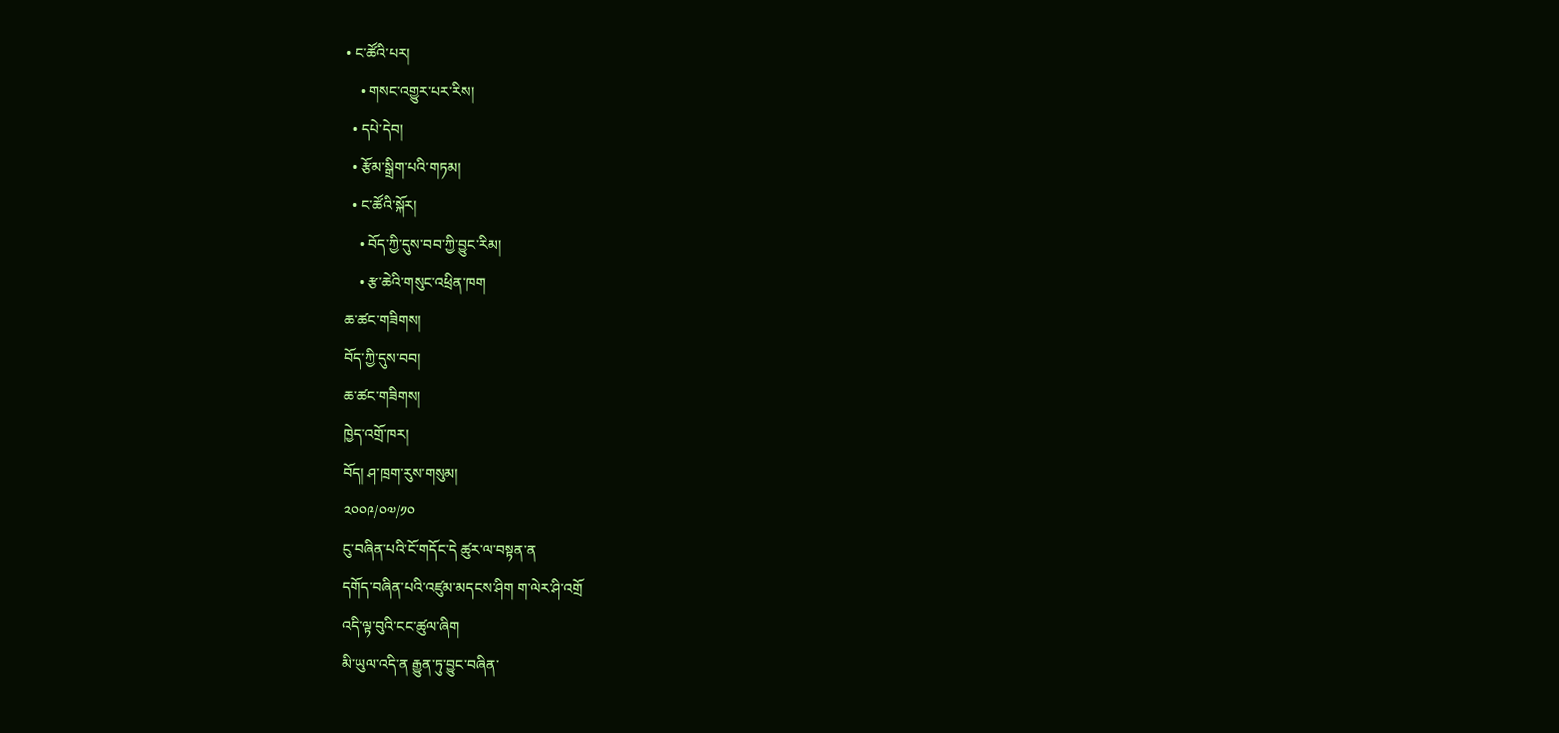• ང་ཚོའི་པར།
    • གསང་འགྱུར་པར་རིས།
  • དཔེ་དེབ།
  • རྩོམ་སྒྲིག་པའི་གཏམ།
  • ང་ཚོའི་སྐོར།
    • བོད་ཀྱི་དུས་བབ་ཀྱི་བྱུང་རིམ།
    • རྩ་ཆེའི་གསུང་འཕྲིན་ཁག
ཆ་ཚང་གཟིགས།
བོད་ཀྱི་དུས་བབ།
ཆ་ཚང་གཟིགས།
ཁྱེད་འགྲོ་ཁར།
བོད། ཤ་ཁྲག་རུས་གསུམ།
༢༠༠༩/༠༧/༡༠
ངུ་བཞིན་པའི་ངོ་གདོང་དེ ཚུར་ལ་བསྟན་ན
དགོད་བཞིན་པའི་འཛུམ་མདངས་ཤིག ག་ལེར་ཤི་འགྲོ
འདི་ལྟ་བུའི་ངང་ཚུལ་ཞིག
མི་ཡུལ་འདི་ན རྒྱུན་ཏུ་བྱུང་བཞིན་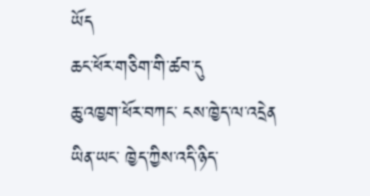ཡོད
ཆང་ཕོར་གཅིག་གི་ཚབ་དུ
ཆུ་འཁྱག་ཕོར་བཀང་ ངས་ཁྱེད་ལ་འདྲེན
ཡིན་ཡང་ ཁྱེད་ཀྱིས་འདི་ཉིད་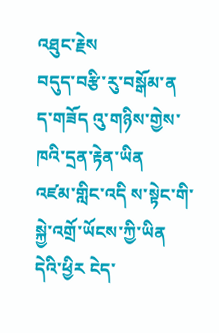འཐུང་རྗེས
བདུད་བརྩི་རུ་བསྒོམ་ན
ད་གཟོད འུ་གཉིས་གྱེས་ཁའི་དྲན་རྟེན་ཡིན
འཛམ་གླིང་འདི ས་སྟེང་གི་སྐྱེ་འགྲོ་ཡོངས་ཀྱི་ཡིན
དེའི་ཕྱིར ངེད་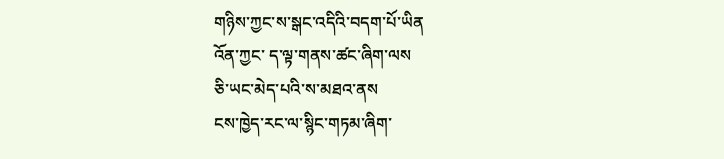གཉིས་ཀྱང་ས་སྒང་འདིའི་བདག་པོ་ཡིན
འོན་ཀྱང་ ད་ལྟ་གནས་ཚང་ཞིག་ལས
ཅི་ཡང་མེད་པའི་ས་མཐའ་ནས
ངས་ཁྱེད་རང་ལ་སྙིང་གཏམ་ཞིག་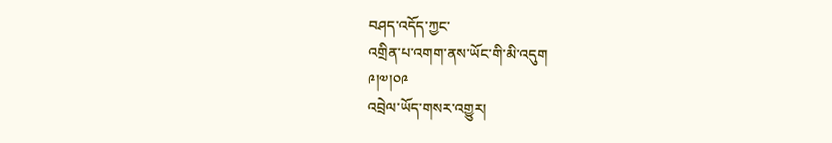བཤད་འདོད་ཀྱང་
འགྲིན་པ་འགག་ནས་ཡོང་གི་མི་འདུག
༩།༧།༠༩
འབྲེལ་ཡོད་གསར་འགྱུར།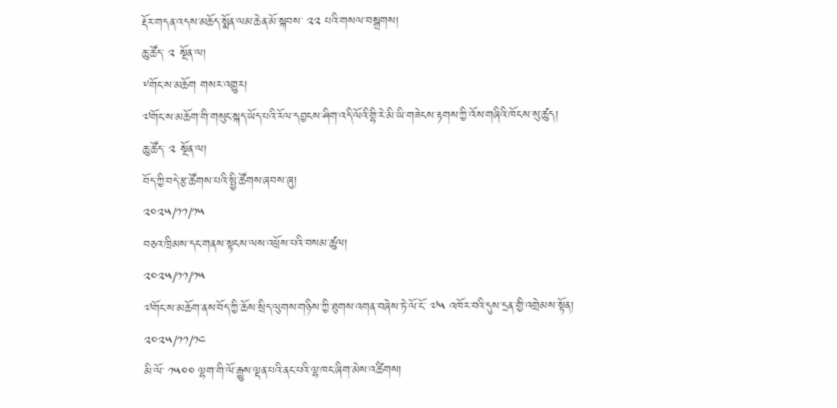རྡོར་གདན་འདས་མཆོད་སྨོན་ལམ་ཆེན་མོ་སྐབས་ ༢༢ པའི་གསལ་བསྒྲགས།
ཆུ་ཚོད་ ༢ སྔོན་ལ།
༸གོང་ས་མཆོག གསར་འགྱུར།
༧གོང་ས་མཆོག་གི་གསུང་སྐད་ཡོད་པའི་རོལ་དབྱངས་ཤིག་འདི་ལོའི་གྷི་རེ་མི་ཡི་གཟེངས་རྟགས་ཀྱི་འོས་གཞིའི་ཁོངས་སུ་ཚུད།
ཆུ་ཚོད་ ༢ སྔོན་ལ།
བོད་ཀྱི་བདེ་རྩ་ཚོགས་པའི་སྤྱི་ཚོགས་ཞབས་ཞུ།
༢༠༢༥/༡༡/༡༥
བཅའ་ཁྲིམས་དང་གནས་སྟངས་ལས་འཕྲོས་པའི་བསམ་ཚུལ།
༢༠༢༥/༡༡/༡༥
༧གོང་ས་མཆོག་ནས་བོད་ཀྱི་ཆོས་སྲིད་ལུགས་གཉིས་ཀྱི་ཐུགས་འགན་བཞེས་ཏེ་ལོ་ངོ་ ༧༥ འཁོར་བའི་དུས་དྲན་གྱི་འགྲེམས་སྟོན།
༢༠༢༥/༡༡/༡༤
མི་ལོ་ ༡༥༠༠ ལྷག་གི་ལོ་རྒྱུས་ལྡན་པའི་ནང་པའི་ལྷ་ཁང་ཞིག་མེས་འཚིགས།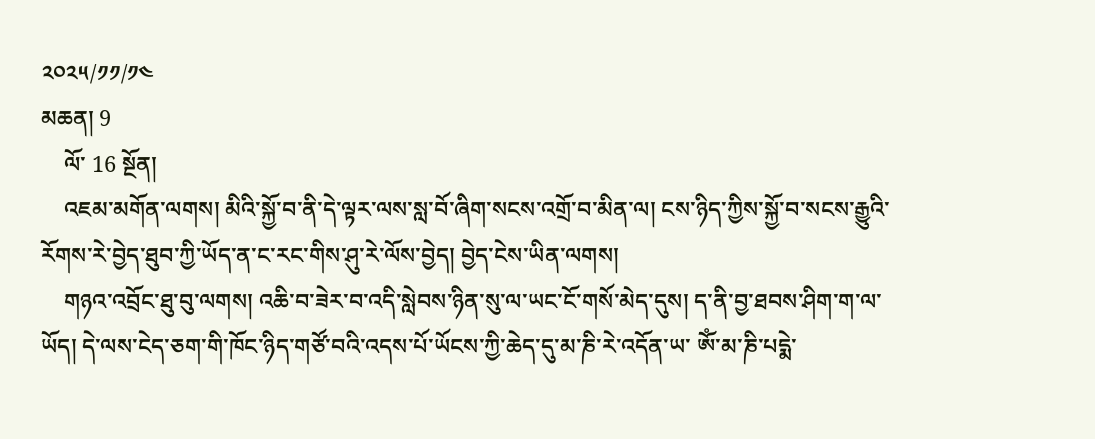༢༠༢༥/༡༡/༡༤
མཆན། 9
    ལོ་ 16 སྔོན།
    འཇམ་མགོན་ལགས། མིའི་སྐྱོ་བ་ནི་དེ་ལྟར་ལས་སླ་བོ་ཞིག་སངས་འགྲོ་བ་མིན་ལ། ངས་ཉིད་ཀྱིས་སྐྱོ་བ་སངས་རྒྱུའི་རོགས་རེ་བྱེད་ཐུབ་ཀྱི་ཡོད་ན་ང་རང་གིས་ཤུ་རེ་ལོས་བྱེད། བྱེད་ངེས་ཡིན་ལགས།
    གཉའ་འབྲོང་ཐུ་བུ་ལགས། འཆི་བ་ཟེར་བ་འདི་སླེབས་ཉིན་སུ་ལ་ཡང་ངོ་གསོ་མེད་དུས། ད་ནི་བྱ་ཐབས་ཤིག་ག་ལ་ཡོད། དེ་ལས་ངེད་ཅག་གི་ཁོང་ཉིད་གཙོ་བའི་འདས་པོ་ཡོངས་ཀྱི་ཆེད་དུ་མ་ཎི་རེ་འདོན་ཡ་ ཨོཾ་མ་ཎི་པདྨེ་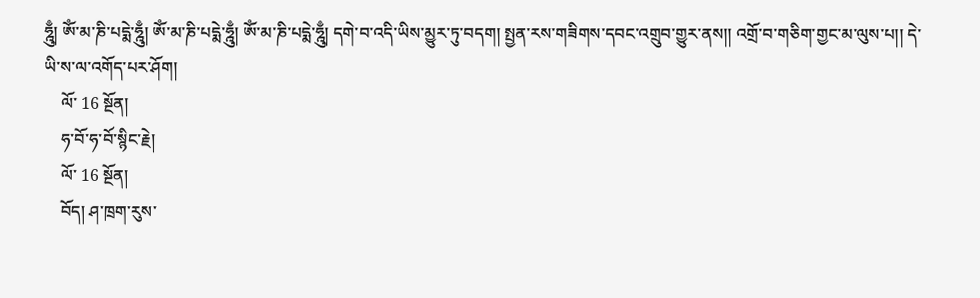ཧྰུྃ། ཨོཾ་མ་ཎི་པདྨེ་ཧྰུྃ། ཨོཾ་མ་ཎི་པདྨེ་ཧྰུྃ། ཨོཾ་མ་ཎི་པདྨེ་ཧྰུྃ། དགེ་བ་འདི་ཡིས་མྱུར་ཏུ་བདག། སྤྱན་རས་གཟིགས་དབང་འགྲུབ་གྱུར་ནས།། འགྲོ་བ་གཅིག་གྱང་མ་ལུས་པ།། དེ་ཡི་ས་ལ་འགོད་པར་ཤོག།
    ལོ་ 16 སྔོན།
    ཧ་བོ་ཧ་བོ་སྙིང་རྗེ།
    ལོ་ 16 སྔོན།
    བོད། ཤ་ཁྲག་རུས་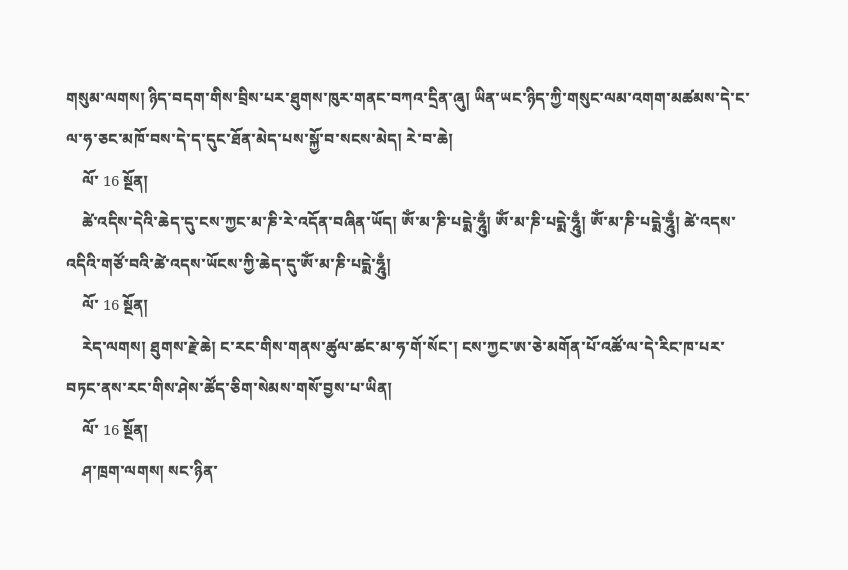གསུམ་ལགས། ཉིད་བདག་གིས་བྲིས་པར་ཐུགས་ཁུར་གནང་བཀའ་དྲིན་ཞུ། ཡིན་ཡང་ཉིད་ཀྱི་གསུང་ལམ་འགག་མཚམས་དེ་ང་ལ་ཧ་ཅང་མཁོ་བས་དེ་ད་དུང་ཐོན་མེད་པས་སྐྱོ་བ་སངས་མེད། རེ་བ་ཆེ།
    ལོ་ 16 སྔོན།
    ཚེ་འདིས་དེའི་ཆེད་དུ་ངས་ཀྱང་མ་ཎི་རེ་འདོན་བཞིན་ཡོད། ཨོཾ་མ་ཎི་པདྨེ་ཧྰུྃ། ཨོཾ་མ་ཎི་པདྨེ་ཧྰུྃ། ཨོཾ་མ་ཎི་པདྨེ་ཧྰུྃ། ཚེ་འདས་འདིའི་གཙོ་བའི་ཚེ་འདས་ཡོངས་ཀྱི་ཆེད་དུ་ཨོཾ་མ་ཎི་པདྨེ་ཧྰུྃ།
    ལོ་ 16 སྔོན།
    རེད་ལགས། ཐུགས་རྗེ་ཆེ། ང་རང་གིས་གནས་ཚུལ་ཚང་མ་ཧ་གོ་སོང་། ངས་ཀྱང་ཨ་ཅེ་མགོན་པོ་འཚོ་ལ་དེ་རིང་ཁ་པར་བཏང་ནས་རང་གིས་ཤེས་ཚོད་ཅིག་སེམས་གསོ་བྱས་པ་ཡིན།
    ལོ་ 16 སྔོན།
    ཤ་ཁྲག་ལགས། སང་ཉིན་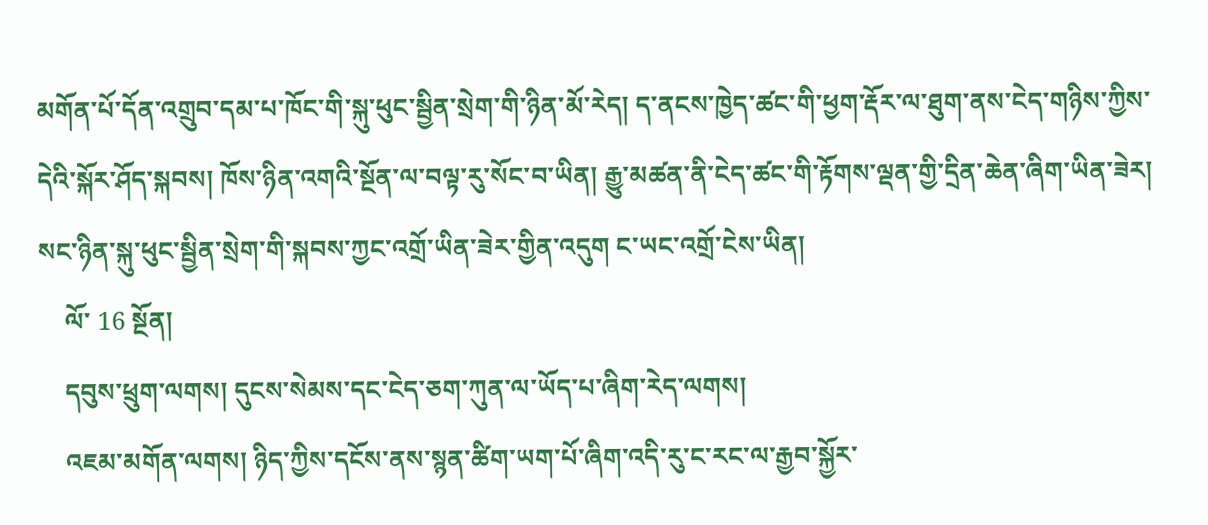མགོན་པོ་དོན་འགྲུབ་དམ་པ་ཁོང་གི་སྐུ་ཕུང་སྦྱིན་སྲེག་གི་ཉིན་མོ་རེད། ད་ནངས་ཁྱེད་ཚང་གི་ཕྱག་རྡོར་ལ་ཐུག་ནས་ངེད་གཉིས་ཀྱིས་དེའི་སྐོར་ཤོད་སྐབས། ཁོས་ཉིན་འགའི་སྔོན་ལ་བལྟ་རུ་སོང་བ་ཡིན། རྒྱུ་མཚན་ནི་ངེད་ཚང་གི་རྟོགས་ལྡན་གྱི་དྲིན་ཆེན་ཞིག་ཡིན་ཟེར། སང་ཉིན་སྐུ་ཕུང་སྦྱིན་སྲེག་གི་སྐབས་ཀྱང་འགྲོ་ཡིན་ཟེར་གྱིན་འདུག ང་ཡང་འགྲོ་ངེས་ཡིན།
    ལོ་ 16 སྔོན།
    དབུས་ཕྲུག་ལགས། དུངས་སེམས་དང་ངེད་ཅག་ཀུན་ལ་ཡོད་པ་ཞིག་རེད་ལགས།
    འཇམ་མགོན་ལགས། ཉིད་ཀྱིས་དངོས་ནས་སྙན་ཚིག་ཡག་པོ་ཞིག་འདི་རུ་ང་རང་ལ་རྒྱབ་སྐྱོར་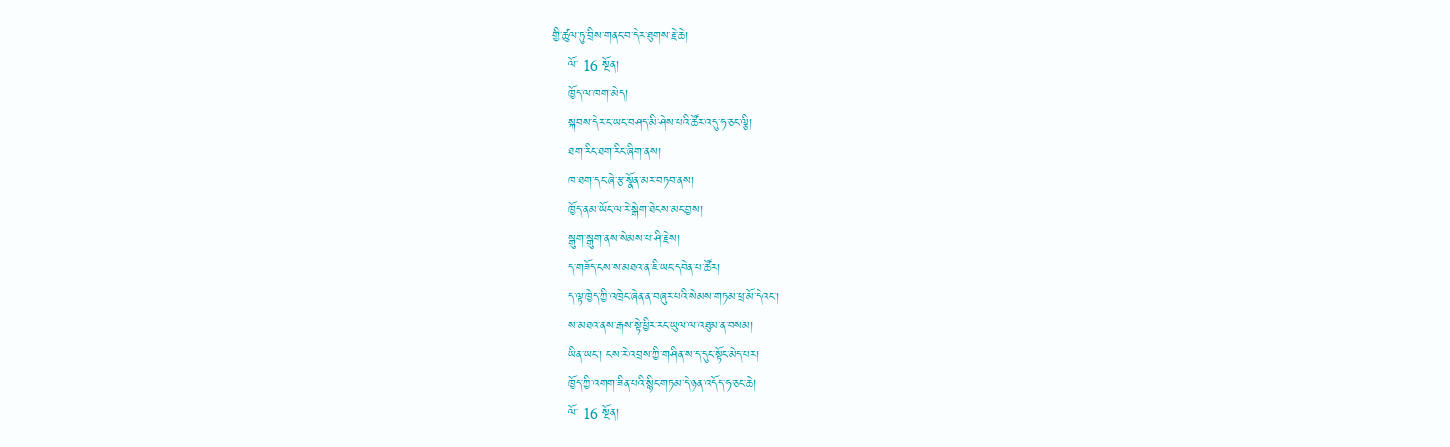གྱི་ཚུལ་ཏུ་བྲིས་གནང་བ་དེར་ཐུགས་རྗེ་ཆེ།
    ལོ་ 16 སྔོན།
    ཁྱོད་ལ་ཁག་མེད།
    སྐབས་དེར་ང་ཡང་བཤད་མི་ཤེས་པའི་ཚོར་འདུ་ཧ་ཅང་ལྕི།
    ཐག་རིང་ཐག་རིང་ཞིག་ནས།
    ཁ་ཐག་དང་ཞེ་རྩ་སྣོན་མར་བཏབ་ནས།
    ཁྱོད་ནམ་ཡོང་ལ་རེ་སྒེག་ཐེངས་མང་བྱས།
    སྒུག་སྒུག་ནས་སེམས་པ་ཤི་རྗེས།
    ད་གཟོད་ངས་ས་མཐའ་ན་ཇི་ཡང་དབེན་པ་ཚོར།
    ད་ལྟ་ཁྱེད་ཀྱི་འཁྲེང་ཞེན་ན་བཞུར་པའི་སེམས་གཏམ་ཕྲ་མོ་དེའང་།
    ས་མཐའ་ནས་རྒས་སྟེ་ཕྱིར་རང་ཡུལ་ལ་འཐུམ་ན་བསམ།
    ཡིན་ཡང་། ངས་རེ་འབྲས་ཀྱི་གཤིན་ས་ད་དུང་སྟོང་མེད་པར།
    ཁྱོད་ཀྱི་འགག་ཟིན་པའི་སྙིང་གཏམ་དེ་ཉན་འདོད་ཧ་ཅང་ཆེ།
    ལོ་ 16 སྔོན།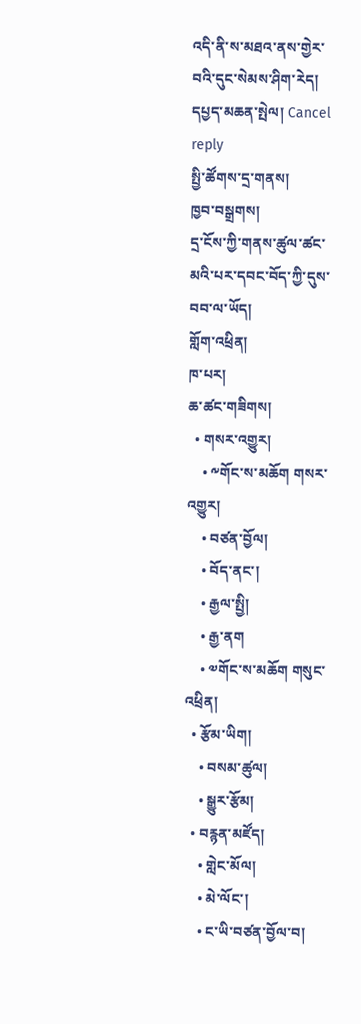འདི་ནི་ས་མཐའ་ནས་གྱེར་བའི་དུང་སེམས་ཤིག་རེད།
དཔྱད་མཆན་སྤེལ། Cancel reply
སྤྱི་ཚོགས་དྲ་གནས།
ཁྱབ་བསྒྲགས།
དྲ་ངོས་ཀྱི་གནས་ཚུལ་ཚང་མའི་པར་དབང་བོད་ཀྱི་དུས་བབ་ལ་ཡོད།
གློག་འཕྲིན།
ཁ་པར།
ཆ་ཚང་གཟིགས།
  • གསར་འགྱུར།
    • ༸གོང་ས་མཆོག གསར་འགྱུར།
    • བཙན་བྱོལ།
    • བོད་ནང་།
    • རྒྱལ་སྤྱི།
    • རྒྱ་ནག
    • ༧གོང་ས་མཆོག གསུང་འཕྲིན།
  • རྩོམ་ཡིག།
    • བསམ་ཚུལ།
    • སྒྱུར་རྩོམ།
  • བརྙན་མཛོད།
    • གླེང་མོལ།
    • མེ་ལོང་།
    • ང་ཡི་བཙན་བྱོལ་བ།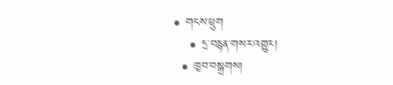• གངས་ཕྲུག
    • དྲ་བརྙན་གསར་འགྱུར།
  • ཁྱབ་བསྒྲགས།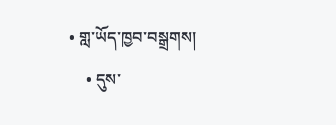• གླ་ཡོད་ཁྱབ་བསྒྲགས།
    • དུས་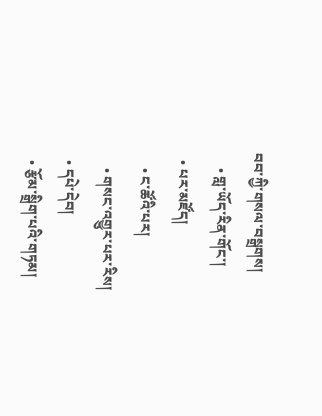བབ་ཀྱི་གསལ་བསྒྲགས།
    • གླ་ཡོད་རིན་གོང་།
  • པར་མཛོད།
    • ང་ཚོའི་པར།
    • གསང་འགྱུར་པར་རིས།
  • དཔེ་དེབ།
  • རྩོམ་སྒྲིག་པའི་གཏམ།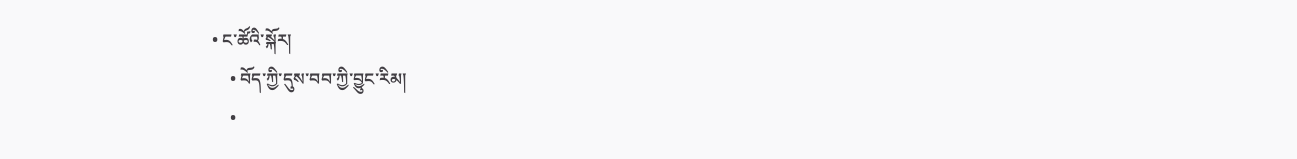• ང་ཚོའི་སྐོར།
    • བོད་ཀྱི་དུས་བབ་ཀྱི་བྱུང་རིམ།
    •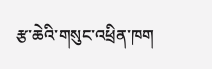རྩ་ཆེའི་གསུང་འཕྲིན་ཁག